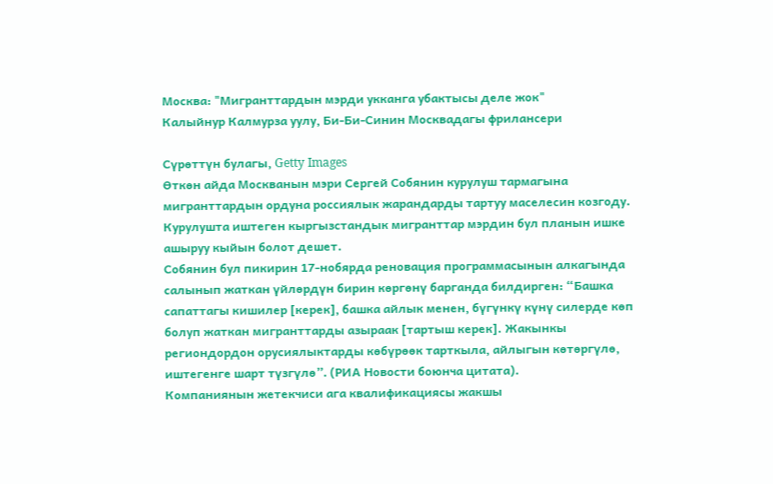Москва: "Мигранттардын мэрди укканга убактысы деле жок"
Калыйнур Калмурза уулу, Би-Би-Синин Москвадагы фрилансери

Сүрөттүн булагы, Getty Images
Өткөн айда Москванын мэри Сергей Собянин курулуш тармагына мигранттардын ордуна россиялык жарандарды тартуу маселесин козгоду. Курулушта иштеген кыргызстандык мигранттар мэрдин бул планын ишке ашыруу кыйын болот дешет.
Собянин бул пикирин 17-нобярда реновация программасынын алкагында салынып жаткан үйлөрдүн бирин көргөнү барганда билдирген: “Башка сапаттагы кишилер [керек], башка айлык менен, бүгүнкү күнү силерде көп болуп жаткан мигранттарды азыраак [тартыш керек]. Жакынкы региондордон орусиялыктарды көбүрөөк тарткыла, айлыгын көтөргүлө, иштегенге шарт түзгүлө”. (РИА Новости боюнча цитата).
Компаниянын жетекчиси ага квалификациясы жакшы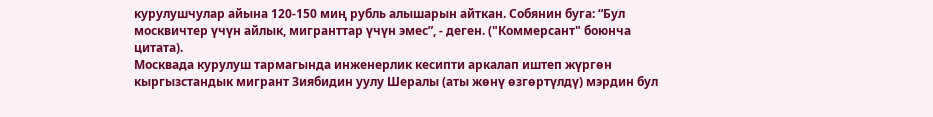курулушчулар айына 120-150 миң рубль алышарын айткан. Собянин буга: “Бул москвичтер үчүн айлык, мигранттар үчүн эмес”, - деген. ("Коммерсант" боюнча цитата).
Москвада курулуш тармагында инженерлик кесипти аркалап иштеп жүргөн кыргызстандык мигрант Зиябидин уулу Шералы (аты жөнү өзгөртүлдү) мэрдин бул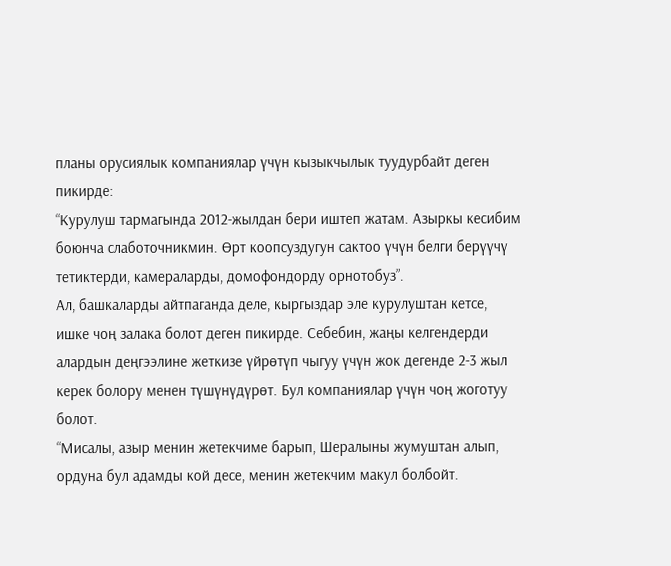планы орусиялык компаниялар үчүн кызыкчылык туудурбайт деген пикирде:
“Курулуш тармагында 2012-жылдан бери иштеп жатам. Азыркы кесибим боюнча слаботочникмин. Өрт коопсуздугун сактоо үчүн белги берүүчү тетиктерди, камераларды, домофондорду орнотобуз”.
Ал, башкаларды айтпаганда деле, кыргыздар эле курулуштан кетсе, ишке чоң залака болот деген пикирде. Себебин, жаңы келгендерди алардын деңгээлине жеткизе үйрөтүп чыгуу үчүн жок дегенде 2-3 жыл керек болору менен түшүнүдүрөт. Бул компаниялар үчүн чоң жоготуу болот.
“Мисалы, азыр менин жетекчиме барып, Шералыны жумуштан алып, ордуна бул адамды кой десе, менин жетекчим макул болбойт.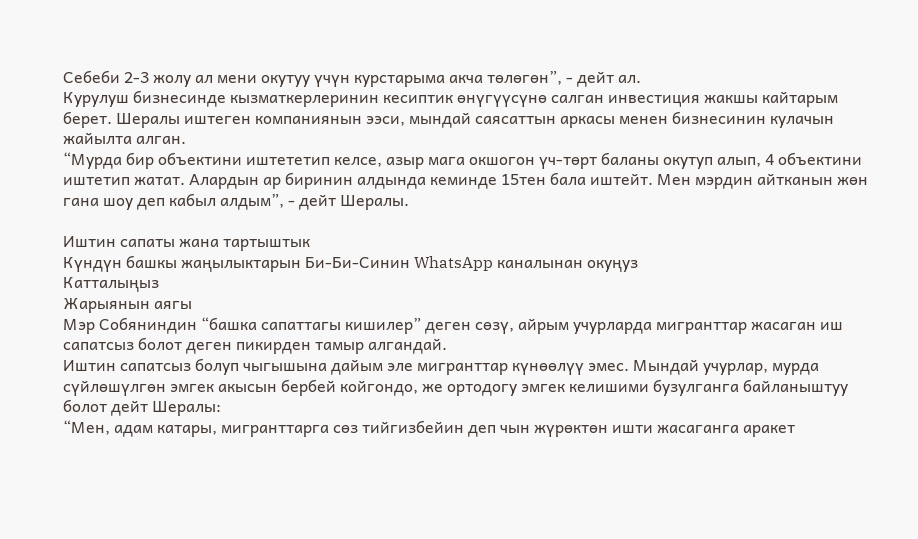Себеби 2-3 жолу ал мени окутуу үчүн курстарыма акча төлөгөн”, - дейт ал.
Курулуш бизнесинде кызматкерлеринин кесиптик өнүгүүсүнө салган инвестиция жакшы кайтарым берет. Шералы иштеген компаниянын ээси, мындай саясаттын аркасы менен бизнесинин кулачын жайылта алган.
“Мурда бир объектини иштететип келсе, азыр мага окшогон үч-төрт баланы окутуп алып, 4 объектини иштетип жатат. Алардын ар биринин алдында кеминде 15тен бала иштейт. Мен мэрдин айтканын жөн гана шоу деп кабыл алдым”, - дейт Шералы.

Иштин сапаты жана тартыштык
Күндүн башкы жаңылыктарын Би-Би-Синин WhatsApp каналынан окуңуз
Катталыңыз
Жарыянын аягы
Мэр Собяниндин “башка сапаттагы кишилер” деген сөзү, айрым учурларда мигранттар жасаган иш сапатсыз болот деген пикирден тамыр алгандай.
Иштин сапатсыз болуп чыгышына дайым эле мигранттар күнөөлүү эмес. Мындай учурлар, мурда сүйлөшүлгөн эмгек акысын бербей койгондо, же ортодогу эмгек келишими бузулганга байланыштуу болот дейт Шералы:
“Мен, адам катары, мигранттарга сөз тийгизбейин деп чын жүрөктөн ишти жасаганга аракет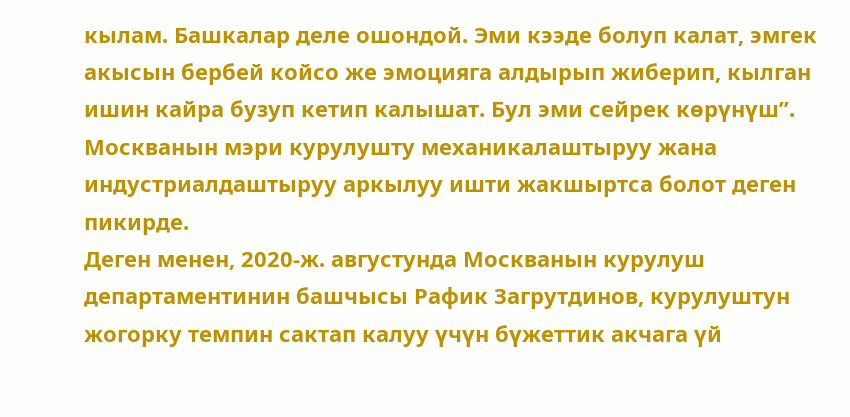кылам. Башкалар деле ошондой. Эми кээде болуп калат, эмгек акысын бербей койсо же эмоцияга алдырып жиберип, кылган ишин кайра бузуп кетип калышат. Бул эми сейрек көрүнүш”.
Москванын мэри курулушту механикалаштыруу жана индустриалдаштыруу аркылуу ишти жакшыртса болот деген пикирде.
Деген менен, 2020-ж. августунда Москванын курулуш департаментинин башчысы Рафик Загрутдинов, курулуштун жогорку темпин сактап калуу үчүн бүжеттик акчага үй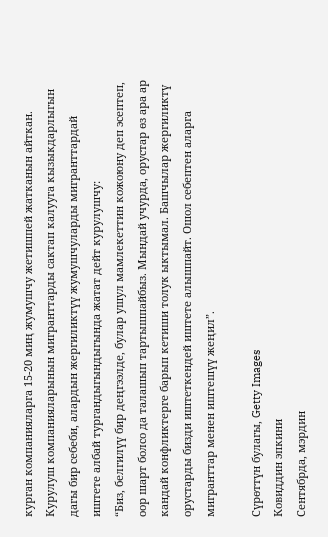курган компанияларга 15-20 миң жумушчу жетишпей жатканын айткан.
Курулуш компанияларынын мигранттарды сактап калууга кызыкдарлыгын дагы бир себеби, алардын жергиликтүү жумушчуларды мигранттардай иштете албай тургандыгындыгында жатат дейт курулушчу:
“Биз, белгилүү бир деңгээлде, булар ушул мамлекеттин кожоюну деп эсептеп, оор шарт болсо да талашып тартышпайбыз. Мындай учурда, орустар өз ара ар кандай конфликтерге барып кетиши толук ыктымал. Башчылар жергиликтү орустарды бизди иштеткендей иштете алышпайт. Ошол себептен аларга мигранттар менен иштешүү жеңил”.

Сүрөттүн булагы, Getty Images
Ковиддин эпкини
Сентябрда, мэрдин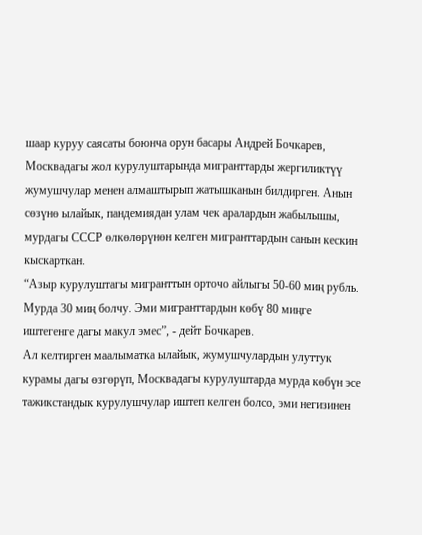шаар куруу саясаты боюнча орун басары Андрей Бочкарев, Москвадагы жол курулуштарында мигранттарды жергиликтүү жумушчулар менен алмаштырып жатышканын билдирген. Анын сөзүнө ылайык, пандемиядан улам чек аралардын жабылышы, мурдагы СССР өлкөлөрүнөн келген мигранттардын санын кескин кыскарткан.
“Азыр курулуштагы мигранттын орточо айлыгы 50-60 миң рубль. Мурда 30 миң болчу. Эми мигранттардын көбү 80 миңге иштегенге дагы макул эмес”, - дейт Бочкарев.
Ал келтирген маалыматка ылайык, жумушчулардын улуттук курамы дагы өзгөрүп, Москвадагы курулуштарда мурда көбүн эсе тажикстандык курулушчулар иштеп келген болсо, эми негизинен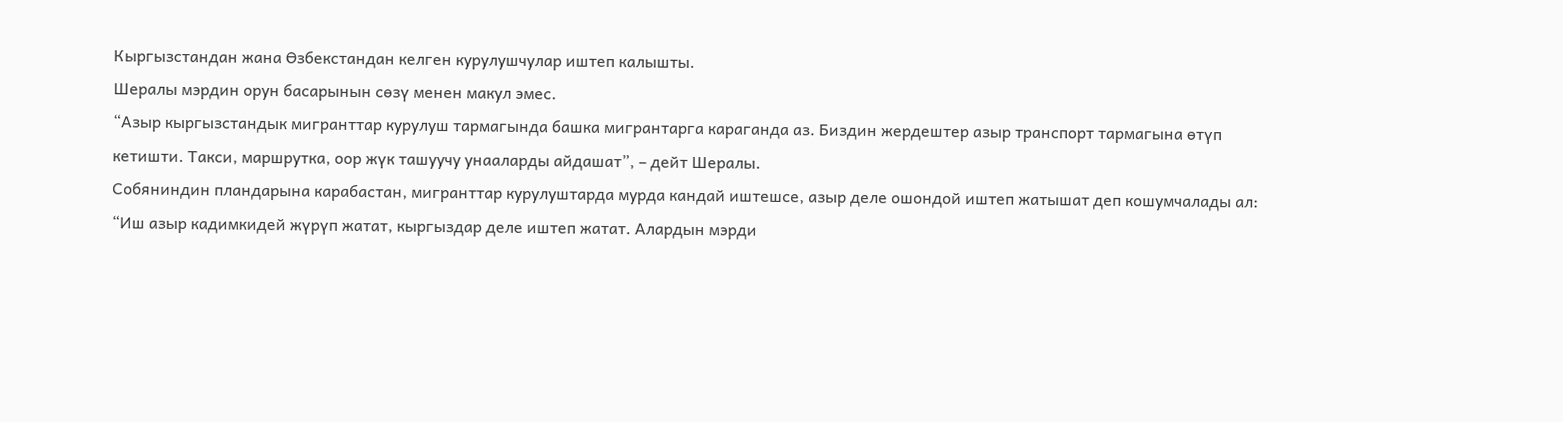Кыргызстандан жана Өзбекстандан келген курулушчулар иштеп калышты.
Шералы мэрдин орун басарынын сөзү менен макул эмес.
“Азыр кыргызстандык мигранттар курулуш тармагында башка мигрантарга караганда аз. Биздин жердештер азыр транспорт тармагына өтүп кетишти. Такси, маршрутка, оор жүк ташуучу унааларды айдашат”, – дейт Шералы.
Собяниндин пландарына карабастан, мигранттар курулуштарда мурда кандай иштешсе, азыр деле ошондой иштеп жатышат деп кошумчалады ал:
“Иш азыр кадимкидей жүрүп жатат, кыргыздар деле иштеп жатат. Алардын мэрди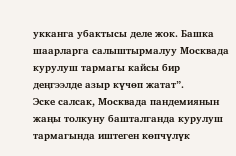укканга убактысы деле жок. Башка шаарларга салыштырмалуу Москвада курулуш тармагы кайсы бир деңгээлде азыр күчөп жатат”.
Эске салсак, Москвада пандемиянын жаңы толкуну башталганда курулуш тармагында иштеген көпчүлүк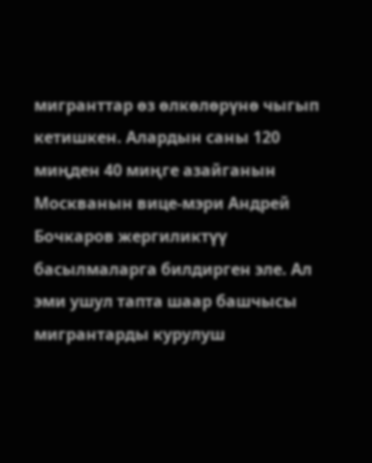мигранттар өз өлкөлөрүнө чыгып кетишкен. Алардын саны 120 миңден 40 миңге азайганын Москванын вице-мэри Андрей Бочкаров жергиликтүү басылмаларга билдирген эле. Ал эми ушул тапта шаар башчысы мигрантарды курулуш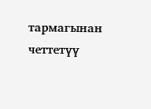тармагынан четтетүү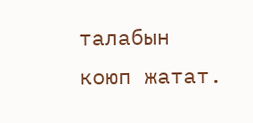талабын коюп жатат.